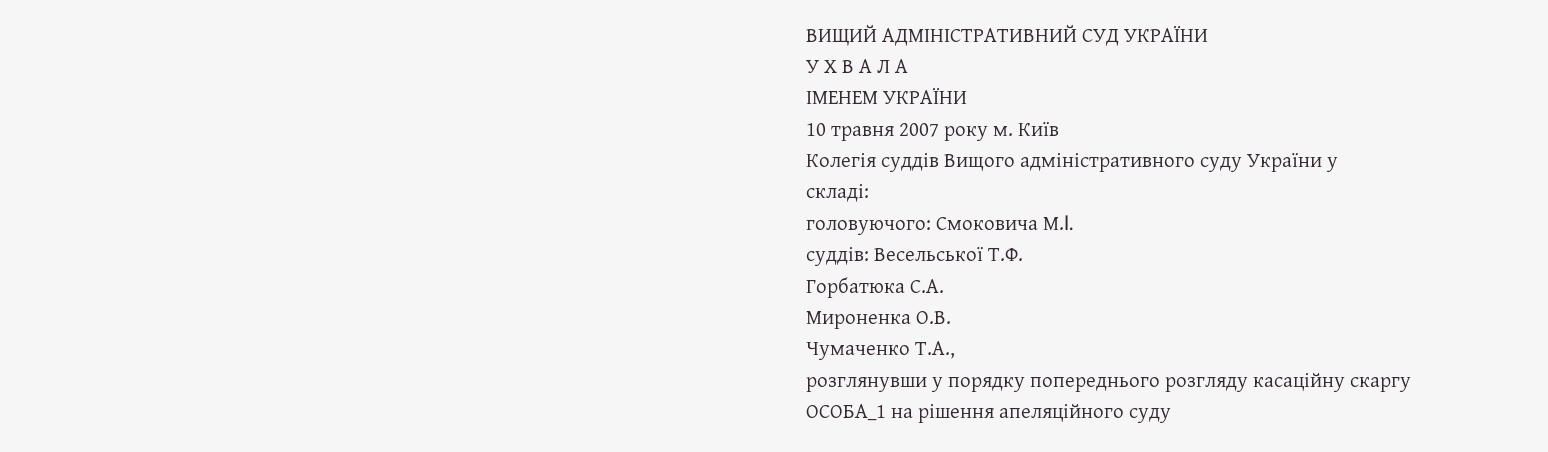ВИЩИЙ АДМIНIСТРАТИВНИЙ СУД УКРАЇНИ
У Х В А Л А
IМЕНЕМ УКРАЇНИ
10 травня 2007 року м. Київ
Колегія суддів Вищого адміністративного суду України у
складі:
головуючого: Смоковича М.I.
суддів: Весельської Т.Ф.
Горбатюка С.А.
Мироненка О.В.
Чумаченко Т.А.,
розглянувши у порядку попереднього розгляду касаційну скаргу
ОСОБА_1 на рішення апеляційного суду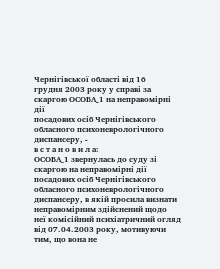Чернігівської області від 16
грудня 2003 року у справі за скаргою ОСОБА_1 на неправомірні дії
посадових осіб Чернігівського обласного психоневрологічного
диспансеру, -
в с т а н о в и л а:
ОСОБА_1 звернулась до суду зі скаргою на неправомірні дії
посадових осіб Чернігівського обласного психоневрологічного
диспансеру, в якій просила визнати неправомірним здійснений щодо
неї комісійний психіатричний огляд від 07.04.2003 року, мотивуючи
тим, що вона не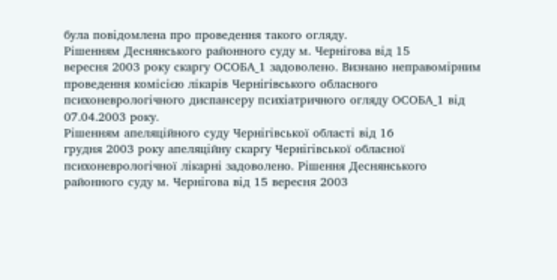була повідомлена про проведення такого огляду.
Рішенням Деснянського районного суду м. Чернігова від 15
вересня 2003 року скаргу ОСОБА_1 задоволено. Визнано неправомірним
проведення комісією лікарів Чернігівського обласного
психоневрологічного диспансеру психіатричного огляду ОСОБА_1 від
07.04.2003 року.
Рішенням апеляційного суду Чернігівської області від 16
грудня 2003 року апеляційну скаргу Чернігівської обласної
психоневрологічної лікарні задоволено. Рішення Деснянського
районного суду м. Чернігова від 15 вересня 2003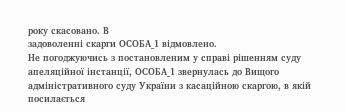року скасовано. В
задоволенні скарги ОСОБА_1 відмовлено.
Не погоджуючись з постановленим у справі рішенням суду
апеляційної інстанції, ОСОБА_1 звернулась до Вищого
адміністративного суду України з касаційною скаргою, в якій
посилається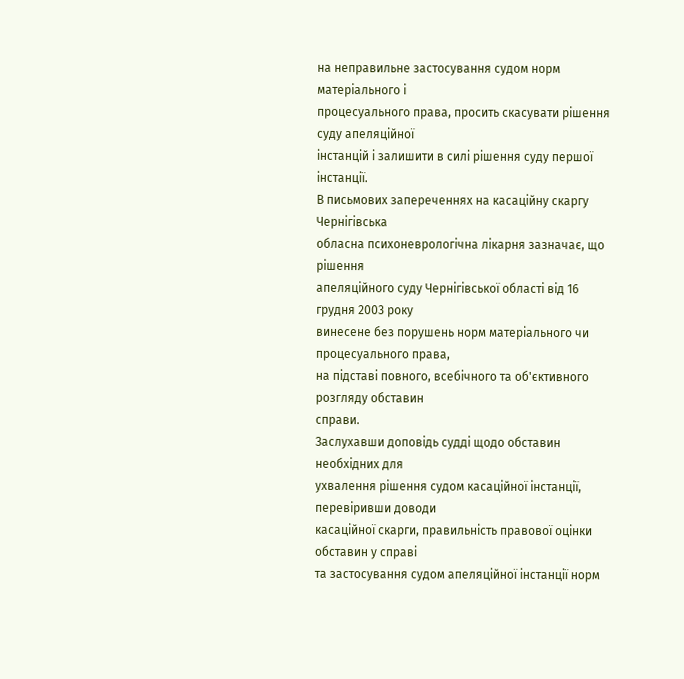на неправильне застосування судом норм матеріального і
процесуального права, просить скасувати рішення суду апеляційної
інстанцій і залишити в силі рішення суду першої інстанції.
В письмових запереченнях на касаційну скаргу Чернігівська
обласна психоневрологічна лікарня зазначає, що рішення
апеляційного суду Чернігівської області від 16 грудня 2003 року
винесене без порушень норм матеріального чи процесуального права,
на підставі повного, всебічного та об'єктивного розгляду обставин
справи.
Заслухавши доповідь судді щодо обставин необхідних для
ухвалення рішення судом касаційної інстанції, перевіривши доводи
касаційної скарги, правильність правової оцінки обставин у справі
та застосування судом апеляційної інстанції норм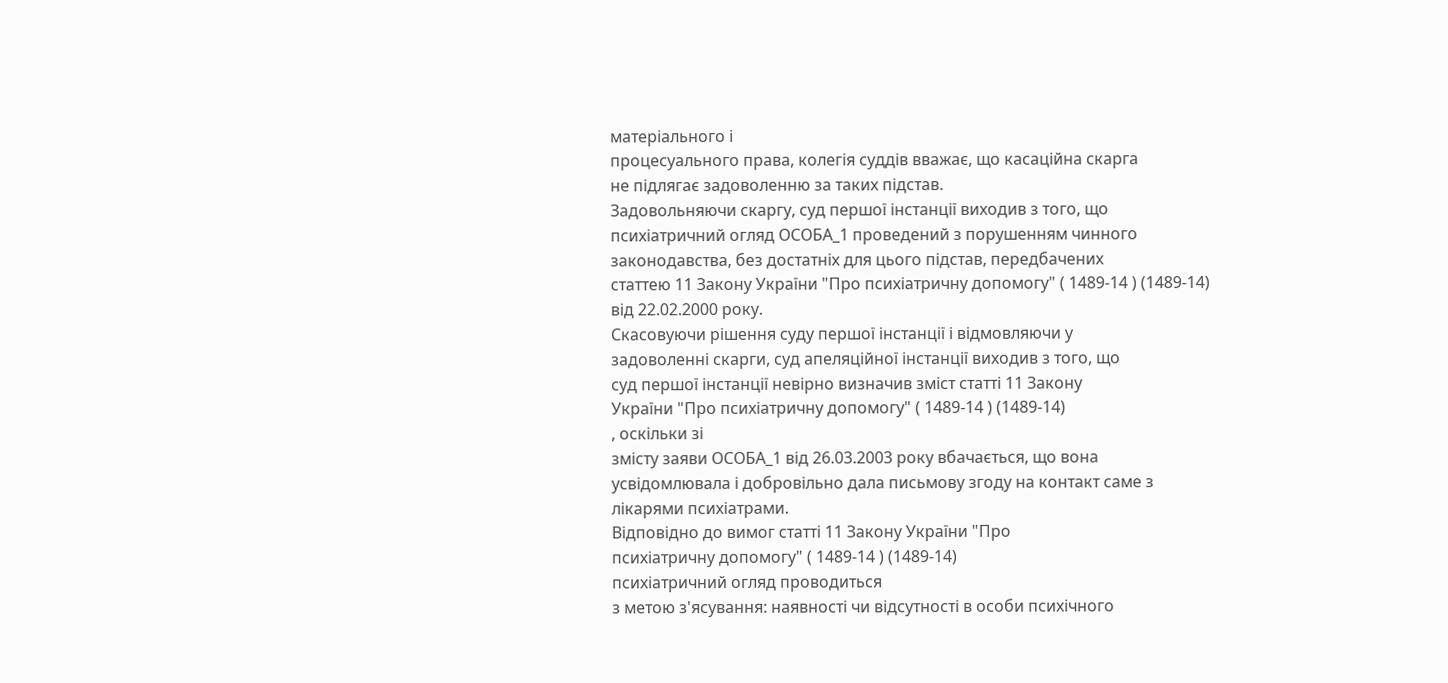матеріального і
процесуального права, колегія суддів вважає, що касаційна скарга
не підлягає задоволенню за таких підстав.
Задовольняючи скаргу, суд першої інстанції виходив з того, що
психіатричний огляд ОСОБА_1 проведений з порушенням чинного
законодавства, без достатніх для цього підстав, передбачених
статтею 11 Закону України "Про психіатричну допомогу" ( 1489-14 ) (1489-14)
від 22.02.2000 року.
Скасовуючи рішення суду першої інстанції і відмовляючи у
задоволенні скарги, суд апеляційної інстанції виходив з того, що
суд першої інстанції невірно визначив зміст статті 11 Закону
України "Про психіатричну допомогу" ( 1489-14 ) (1489-14)
, оскільки зі
змісту заяви ОСОБА_1 від 26.03.2003 року вбачається, що вона
усвідомлювала і добровільно дала письмову згоду на контакт саме з
лікарями психіатрами.
Відповідно до вимог статті 11 Закону України "Про
психіатричну допомогу" ( 1489-14 ) (1489-14)
психіатричний огляд проводиться
з метою з'ясування: наявності чи відсутності в особи психічного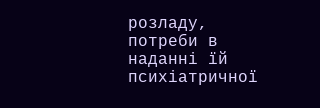розладу, потреби в наданні їй психіатричної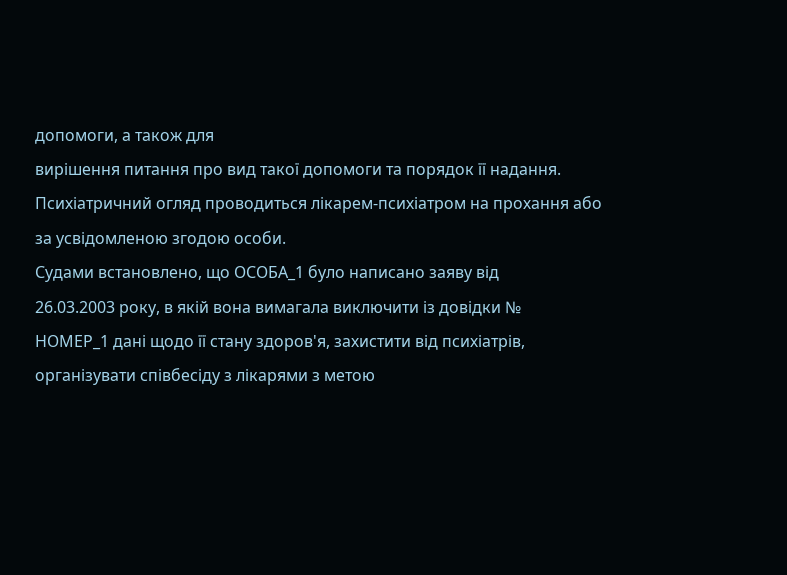допомоги, а також для
вирішення питання про вид такої допомоги та порядок її надання.
Психіатричний огляд проводиться лікарем-психіатром на прохання або
за усвідомленою згодою особи.
Судами встановлено, що ОСОБА_1 було написано заяву від
26.03.2003 року, в якій вона вимагала виключити із довідки №
НОМЕР_1 дані щодо її стану здоров'я, захистити від психіатрів,
організувати співбесіду з лікарями з метою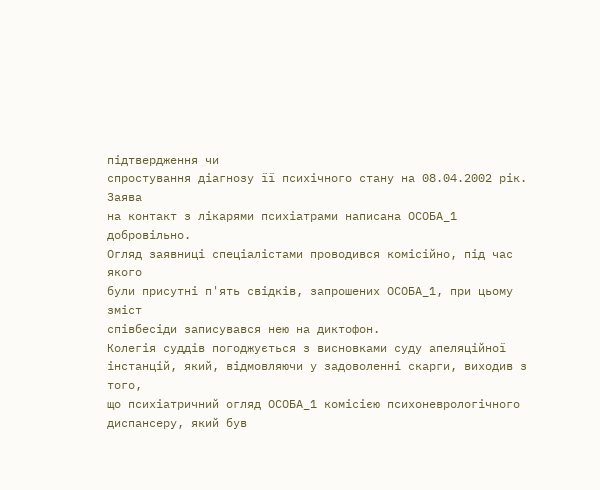підтвердження чи
спростування діагнозу її психічного стану на 08.04.2002 рік. Заява
на контакт з лікарями психіатрами написана ОСОБА_1 добровільно.
Огляд заявниці спеціалістами проводився комісійно, під час якого
були присутні п'ять свідків, запрошених ОСОБА_1, при цьому зміст
співбесіди записувався нею на диктофон.
Колегія суддів погоджується з висновками суду апеляційної
інстанцій, який, відмовляючи у задоволенні скарги, виходив з того,
що психіатричний огляд ОСОБА_1 комісією психоневрологічного
диспансеру, який був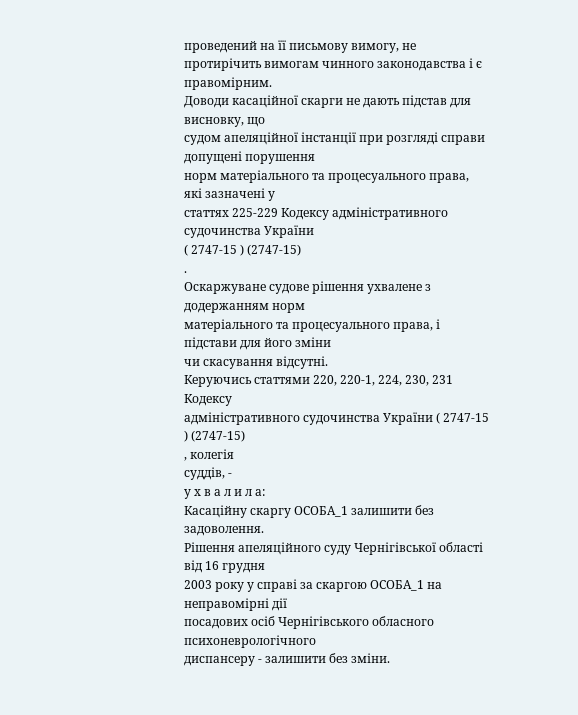проведений на її письмову вимогу, не
протирічить вимогам чинного законодавства і є правомірним.
Доводи касаційної скарги не дають підстав для висновку, що
судом апеляційної інстанції при розгляді справи допущені порушення
норм матеріального та процесуального права, які зазначені у
статтях 225-229 Кодексу адміністративного судочинства України
( 2747-15 ) (2747-15)
.
Оскаржуване судове рішення ухвалене з додержанням норм
матеріального та процесуального права, і підстави для його зміни
чи скасування відсутні.
Керуючись статтями 220, 220-1, 224, 230, 231 Кодексу
адміністративного судочинства України ( 2747-15 ) (2747-15)
, колегія
суддів, -
у х в а л и л а:
Касаційну скаргу ОСОБА_1 залишити без задоволення.
Рішення апеляційного суду Чернігівської області від 16 грудня
2003 року у справі за скаргою ОСОБА_1 на неправомірні дії
посадових осіб Чернігівського обласного психоневрологічного
диспансеру - залишити без зміни.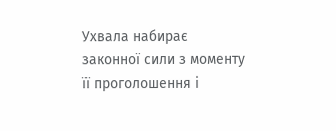Ухвала набирає законної сили з моменту її проголошення і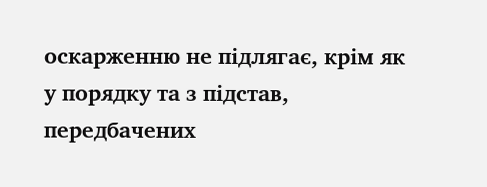оскарженню не підлягає, крім як у порядку та з підстав,
передбачених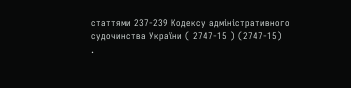статтями 237-239 Кодексу адміністративного
судочинства України ( 2747-15 ) (2747-15)
.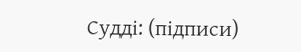Судді: (підписи)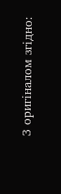З оригіналом згідно: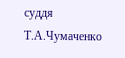суддя Т.А.Чумаченко